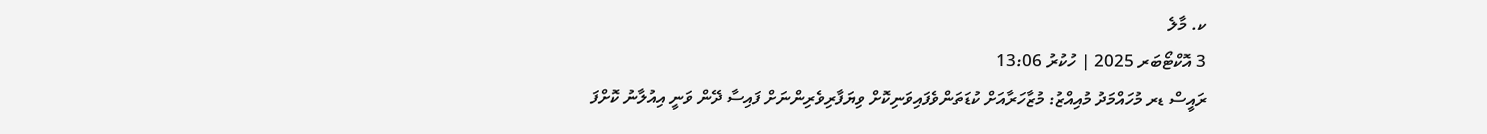ކ. މާލެ
3 އޮކްޓޯބަރ 2025 | ހުކުރު 13:06
ރައީސް ޑރ މުހައްމަދު މުއިއްޒު: މުޒާހަރާއަށް ކުޑަތަންވެފައިވަނިކޮށް ވިޔަފާރިވެރިންނަށް ފައިސާ ދޭން ވަނީ އިއުލާނު ކޮށްފަ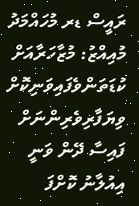ރައީސް ޑރ މުހައްމަދު މުއިއްޒު: މުޒާހަރާއަށް ކުޑަތަންވެފައިވަނިކޮށް ވިޔަފާރިވެރިންނަށް ފައިސާ ދޭން ވަނީ އިއުލާނު ކޮށްފަ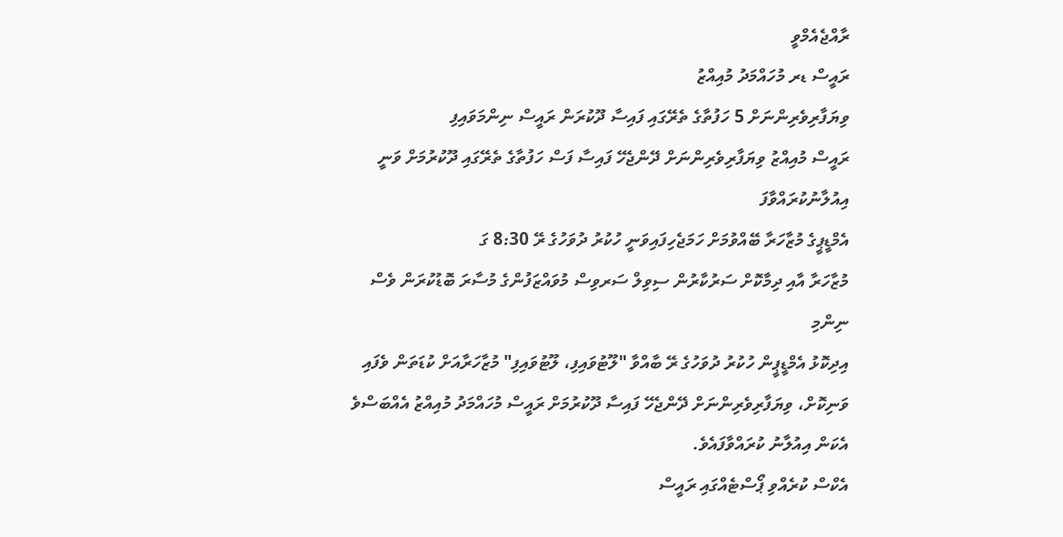ރާއްޖެއެމްވީ
ރައީސް ޑރ މުހައްމަދު މުއިއްޒު
ވިޔަފާރިވެރިންނަށް 5 ހަފުތާގެ ތެރޭގައި ފައިސާ ދޫކުރަން ރައީސް ނިންމަވައިފި
ރައީސް މުއިއްޒު ވިޔަފާރިވެރިންނަށް ދޭންޖެހޭ ފައިސާ ފަސް ހަފުތާގެ ތެރޭގައި ދޫކުރުމަށް ވަނީ އިއުލާނުކުރައްވާފަ
އެމްޑީޕީގެ މުޒާހަރާ ބޭއްވުމަށް ހަމަޖެހިފައިވަނީ ހުކުރު ދުވަހުގެ ރޭ 8:30 ގަ
މުޒާހަރާ އާއި ދިމާކޮށް ސަރުކާރުން ސިވިލް ސަރވިސް މުވައްޒަފުންގެ މުސާރަ ބޮޑުކުރަން ވެސް ނިންމި
އިދިކޮޅު އެމްޑީޕީން ހުކުރު ދުވަހުގެ ރޭ ބާއްވާ "ލޫޓުވައިފި، ލޫޓުވައިފި" މުޒާހަރާއަށް ކުޑަތަން ވެފައި ވަނިކޮށް، ވިޔަފާރިވެރިންނަށް ދޭންޖެހޭ ފައިސާ ދޫކުރުމަށް ރައީސް މުހައްމަދު މުއިއްޒު އެއްބަސްވެ އެކަން އިއުލާނު ކުރައްވާފައެވެ.
އެކްސް ކުރެއްވި ޕޯސްޓެއްގައި ރައީސް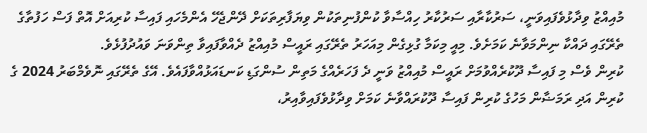މުއިއްޒު ވިދާޅުވެފައިވަނީ، ސަރުކާރާއި ސަރުކާރު ހިއްސާވާ ކުންފުނިތަކުން ވިޔަފާރިތަކަށް ދޭންޖެހޭ އެންމެހައި ފައިސާ ކުރިއަށް އޮތް ފަސް ހަފުތާގެ ތެރޭގައި ދައްކާ ނިންމަވާނެ ކަމަށެވެ. މިއީ މިކަމާ ގުޅިގެން މިއަހަރު ތެރޭގައި ރައީސް މުއިއްޒު ދެއްވާފައިވާ ތިންވަނަ ވައުދުފުޅެވެ.
ކުރިން ވެސް މި ފައިސާ ދޫކުރެއްވުމަށް ރައީސް މުއިއްޒު ވަނީ ދެ ފަހަރެއްގެ މަތިން ސުންގަޑި ކަނޑައަޅުއްވާފައެވެ. އޭގެ ތެރޭގައި ނޮވެމްބަރު 2024 ގެ ކުރިން އަދި ރަމަޟާން މަހުގެ ކުރިން ފައިސާ ދޫކުރައްވާނެ ކަމަށް ވިދާޅުވެފައިވާއިރު،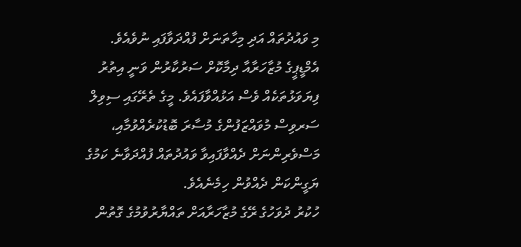މި ވައުދުތައް އަދި މިހާތަނަށް ފުއްދަވާފައި ނުވެއެވެ.
އެމްޑީޕީގެ މުޒާހަރާއާ ދިމާކޮށް ސަރުކާރުން ވަނީ އިތުރު ފިޔަވަޅުތަކެއް ވެސް އަޅުއްވާފައެވެ. މީގެ ތެރޭގައި ސިވިލް ސަރވިސް މުވައްޒަފުންގެ މުސާރަ ބޮޑުކުރެއްވުމާއި، މަސްވެރިންނަށް ދެއްވާފައިވާ ވައުދުތައް ފުއްދަވާނެ ކަމުގެ ޔަގީންކަން ދެއްވުން ހިމެނެއެވެ.
ހުކުރު ދުވަހުގެ ރޭގެ މުޒާހަރާއަށް ތައްޔާރުވުމުގެ ގޮތުން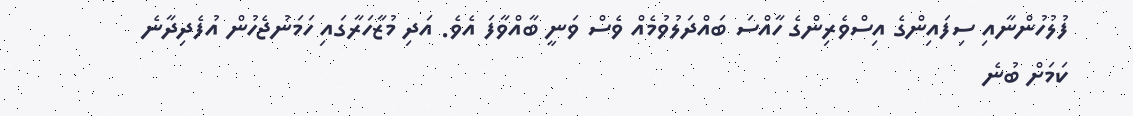ފުލުހުންނާއި ސިފައިންގެ އިސްވެރިންގެ ހާއްސަ ބައްދަލުވުމެއް ވެސް ވަނީ ބާއްވާފަ އެވެ. އަދި މުޒާހަރާގައި ހަމަނުޖެހުން އުފެދިދާނެ ކަމަށް ބުނެ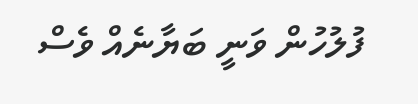ފުލުހުން ވަނީ ބަޔާނެއް ވެސް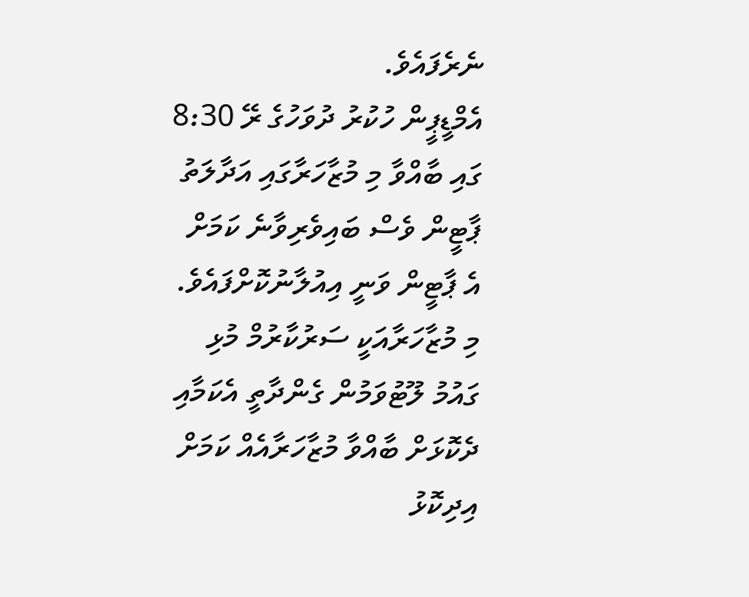ނެރެފައެވެ.
އެމްޑީޕީން ހުކުރު ދުވަހުގެ ރޭ 8:30 ގައި ބާއްވާ މި މުޒާހަރާގައި އަދާލަތު ޕާޓީން ވެސް ބައިވެރިވާނެ ކަމަށް އެ ޕާޓީން ވަނީ އިއުލާނުކޮށްފައެވެ. މި މުޒާހަރާއަކީ ސަރުކާރުމް މުޅި ގައުމު ލޫޓުވަމުން ގެންދާތީ އެކަމާއި ދެކޮޅަށް ބާއްވާ މުޒާހަރާއެއް ކަމަށް އިދިކޮޅު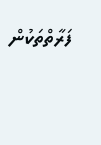ފަރާތްތަކުން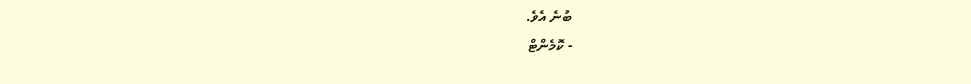ބުނެ އެވެ.
- ކޮމެންޓް